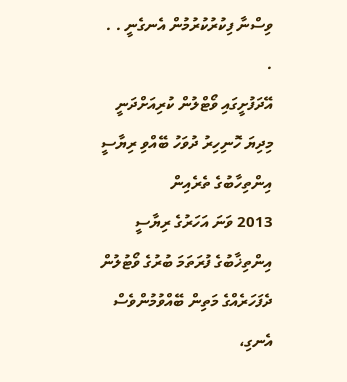ވިސްނާ ފިކުރުކުރުމުން އެނގެނީ . . .
އޭދަފުށީގައި ވޯޓްލުން ކުރިއަށްދަނީ
މިދިޔަ ހޮނިހިރު ދުވަހު ބޭއްވި ރިޔާސީ އިންތިހާބުގެ ތެރެއިން
2013 ވަނަ އަހަރުގެ ރިޔާސީ އިންތިޚާބުގެ ފުރަތަމަ ބުރުގެ ވޯޓުލުން ދެފަހަރެއްގެ މަތިން ބޭއްވުމުންވެސް އެނގި،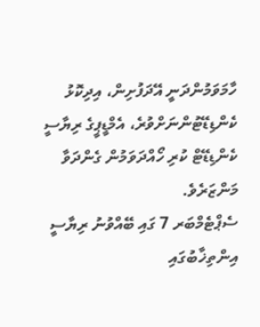ހާމަވަމުންދަނީ އޭދަފުށިން، އިދިކޮޅު ކެންޑިޑޭޓުންނަށްވުރެ، އެމްޑީޕީގެ ރިޔާސީ ކެންޑިޑޭޓް ކުރި ހޯއްދަވަމުން ގެންދަވާ މަންޒަރެވެ.
ސެޕްޓެމްބަރ 7 ގައި ބޭއްވުނު ރިޔާސީ އިންތިޚާބުގައި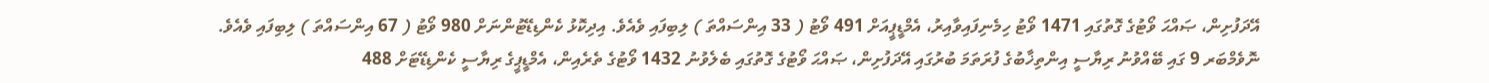އޭދަފުށިން، ޞައްޙަ ވޯޓުގެ ގޮތުގައި 1471 ވޯޓު ހިމެނިފައިވާއިރު، އެމްޑީޕީއަށް 491 ވޯޓު ( 33 އިންސައްތަ ) ލިބިފައި ވެއެވެ. އިދިކޮޅު ކެންޑިޑޭޓުންނަށް 980 ވޯޓު ( 67 އިންސައްތަ ) ލިބިފައި ވެއެވެ.
ނޮވެމްބަރ 9 ގައި ބޭއްވުނު ރިޔާސީ އިންތިޚާބުގެ ފުރަތަމަ ބުރުގައި އޭދަފުށިން، ޞައްޙަ ވޯޓުގެ ގޮތުގައި ބެލެވުނު 1432 ވޯޓުގެ ތެރެއިން، އެމްޑީޕީގެ ރިޔާސީ ކެންޑިޑޭޓަށް 488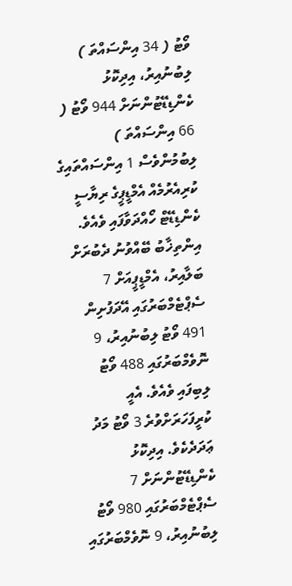ވޯޓު ( 34 އިންސައްތަ ) ލިބުނުއިރު، އިދިކޮޅު ކެންޑިޑޭޓުންނަށް 944 ވޯޓު ( 66 އިންސައްތަ ) ލިބުމުންވެސް 1 އިންސައްތައިގެ ކުރިއެރުމެއް އެމްޑީޕީގެ ރިޔާސީ ކެންޑިޑޭޓް ހޯއްދަވާފައި ވެއެވެ.
އިންތިޚާބު ބޭއްވުނު ދެބުރަށް ބަލާއިރު، އެމްޑީޕީއަށް 7 ސެޕްޓެމްބަރުގައި އޭދަފުށިން 491 ވޯޓު ލިބުނުއިރު، 9 ނޮވެމްބަރުގައި 488 ވޯޓު ލިބިފައި ވެއެވެ. އެއީ ކުރީފަހަރަށްވުރެ 3 ވޯޓު މަދު ޢަދަދެކެވެ. އިދިކޮޅު ކެންޑިޑޭޓުންނަށް 7 ސެޕްޓެމްބަރުގައި 980 ވޯޓު ލިބުނުއިރު، 9 ނޮވެމްބަރުގައި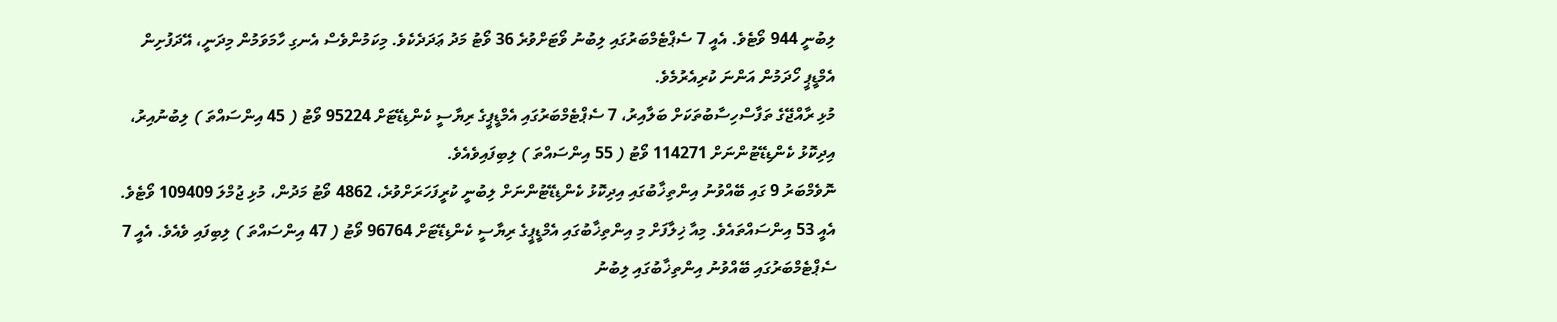ލިބުނީ 944 ވޯޓެވެ. އެއީ 7 ސެޕްޓެމްބަރުގައި ލިބުނު ވޯޓަށްވުރެ 36 ވޯޓު މަދު ޢަދަދެކެވެ. މިކަމުންވެސް އެނގި ހާމަވަމުން މިދަނީ، އޭދަފުށިން އެމްޑީޕީ ހޯދަމުން އަންނަ ކުރިއެރުމެވެ.
މުޅި ރާއްޖޭގެ ތަފާސްހިސާބުތަކަށް ބަލާއިރު، 7 ސެޕްޓެމްބަރުގައި އެމްޑީޕީގެ ރިޔާސީ ކެންޑިޑޭޓަށް 95224 ވޯޓު ( 45 އިންސައްތަ ) ލިބުނުއިރު، އިދިކޮޅު ކެންޑިޑޭޓުންނަށް 114271 ވޯޓު ( 55 އިންސައްތަ ) ލިބިފައިވެއެވެ.
ނޮވެމްބަރު 9 ގައި ބޭއްވުނު އިންތިޚާބުގައި އިދިކޮޅު ކެންޑިޑޭޓުންނަށް ލިބުނީ ކުރީފަހަރަށްވުރެ، 4862 ވޯޓު މަދުން، މުޅި ޖުމްލަ 109409 ވޯޓެވެ. އެއީ 53 އިންސައްތައެވެ. މިއާ ޚިލާފަށް މި އިންތިޚާބުގައި އެމްޑީޕީގެ ރިޔާސީ ކެންޑިޑޭޓަށް 96764 ވޯޓު ( 47 އިންސައްތަ ) ލިބިފައި ވެއެވެ. އެއީ 7 ސެޕްޓެމްބަރުގައި ބޭއްވުނު އިންތިޚާބުގައި ލިބުނު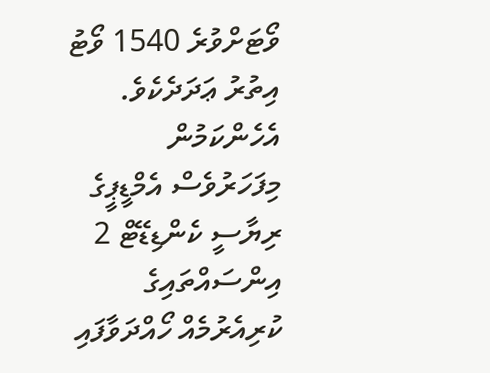ވޯޓަށްވުރެ 1540 ވޯޓު އިތުރު ޢަދަދެކެވެ. އެހެންކަމުން މިފަހަރުވެސް އެމްޑީޕީގެ ރިޔާސީ ކެންޑިޑޭޓް 2 އިންސައްތައިގެ ކުރިއެރުމެއް ހޯއްދަވާފައި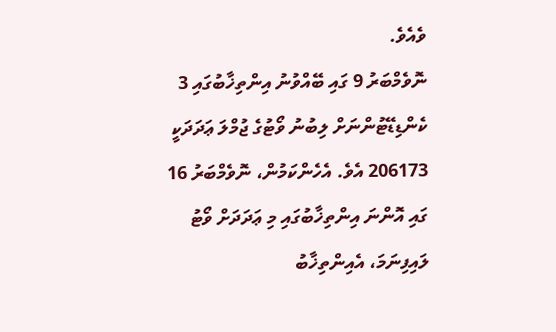ވެއެވެ.
ނޮވެމްބަރު 9 ގައި ބޭއްވުނު އިންތިޚާބުގައި 3 ކެންޑިޑޭޓުންނަށް ލިބުނު ވޯޓުގެ ޖުމްލަ ޢަދަދަކީ 206173 އެވެ. އެހެންކަމުން، ނޮވެމްބަރު 16 ގައި އޮންނަ އިންތިޚާބުގައި މި ޢަދަދަށް ވޯޓު ލައިފިނަމަ، އެއިންތިޚާބު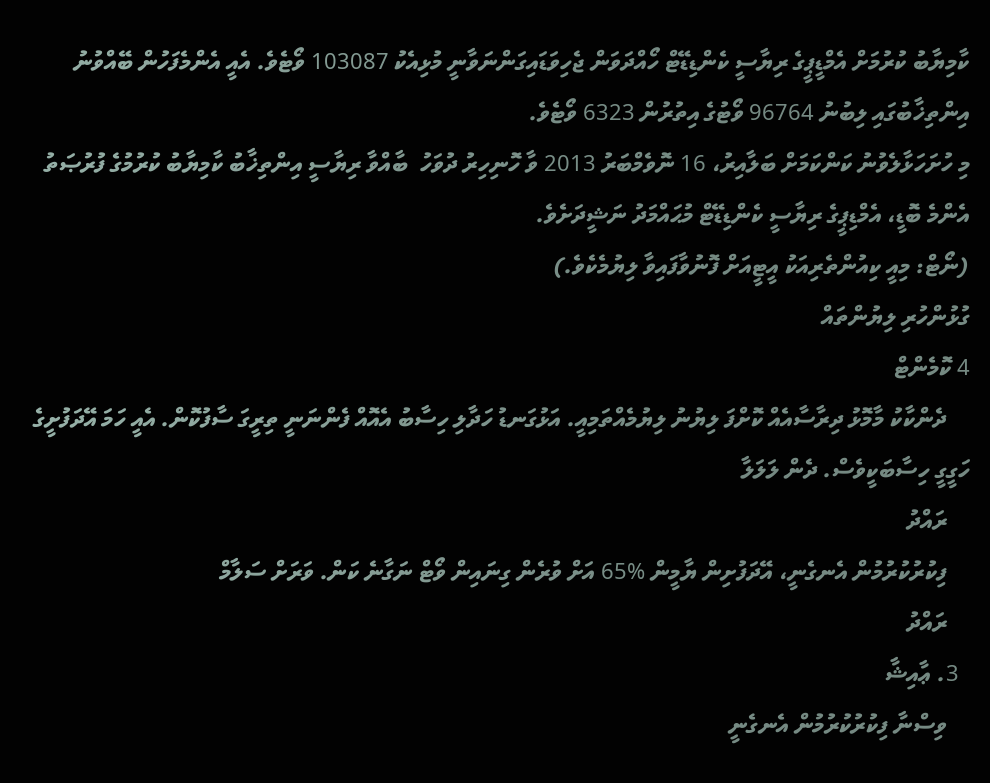ކާމިޔާބު ކުރުމަށް އެމްޑީޕީގެ ރިޔާސީ ކެންޑިޑޭޓް ހޯއްދަވަން ޖެހިވަޑައިގަންނަވާނީ މުޅިއެކު 103087 ވޯޓެވެ. އެއީ އެންމެފަހުން ބޭއްވުނު އިންތިޚާބުގައި ލިބުނު 96764 ވޯޓުގެ އިތުރުން 6323 ވޯޓެވެ.
މި ހުށަހަޅާލެވުނު ކަންކަމަށް ބަލާއިރު، 16 ނޮވެމްބަރު 2013 ވާ ހޮނިހިރު ދުވަހު  ބާއްވާ ރިޔާސީ އިންތިޚާބު ކާމިޔާބު ކުރުމުގެ ފުރުޞަތު އެންމެ ބޮޑީ، އެމްޑިޕީގެ ރިޔާސީ ކެންޑިޑޭޓް މުޙައްމަދު ނަޝީދަށެވެ.
(ނޯޓް: މިއީ ކިއުންތެރިއަކު އީޓީއަށް ފޮނުވާފައިވާ ލިޔުމެކެވެ.)
ގުޅުންހުރި ލިޔުންތައް
4 ކޮމެންޓް
    ދެންކާކު މާމޮޅު ދިރާސާއެއް ކޮށްފަ ލިޔުނު ލިޔުމެއްތަމިއީ. އަޅުގަނޑު ހަދާލި ހިސާބު އެއޮއް ފެންނަނީ ތިރީގަ ސާފުކޮން. އެއީ ހަމަ އޭދަފުށީގެ ހަގީގީ ހިސާބަކީވެސް. ދެން ލަލަލާ
    ރައްދު
    ފިކުރުކުރުމުން އެނގެނީ، އޭދަފުށިން ޔާމީން %65 އަށް ވުރެން ގިނައިން ވޯޓް ނަގާނެ ކަން. ވަރަށް ސަލާމް
    ރައްދު
  3. ޢާއިޝާ
    ވިސްނާ ފިކުރުކުރުމުން އެނގެނީ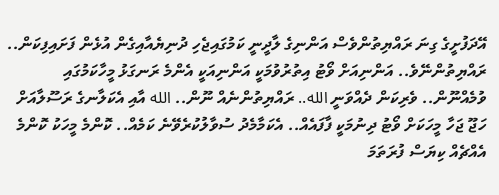އޭދަފުށީގެ ގިނަ ރައްޔިތުންވެސް އަންނިގެ ލާދީނީ ކަމުގައިޖެހި ދުނިޔެއާއިގެން އުޅެން ފަށައިފިކަން.. ރައްޔިތުންނޭވެ.. އަންނިއަށް ވޯޓު އިތުރުވުމަކީ އަންނިއަކީ އެންމެ ރަނގަޅު މީހާކަމުގައި ވުމެއްނޫން.. ވެރިކަން ދެއްވަނީ الله.. ރައްޔިތުންނެއް ނޫން.. الله އާއި އެކަލާނގެ ރަސޫލާއަށް ހަޖޫ ޖަހާ މީހަކަށް ވޯޓު ދިނުމަކީ ފާފައެއް.. އެކަމާމެދު ސުވާލުކުރެވޭނެ ކަމެއް.. ކޮންމެ މީހަކު ކޮންމެ އެއްޗެއް ކިޔަސް ފުރަތަމަ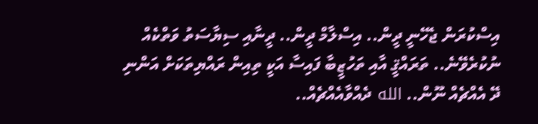އިސްކުރަން ޖެހޭނީ ދީން.. އިސްލާމް ދީން.. ދީނާއި ސިޔާސަތު ވަތްކެއް ނުކުރެވޭނެ.. ތަރައްޤީ އާއި ތަހުޒީބާ ފައިސާ އަކީ ތިއިން ރައްޔިތަކަށް އަންނި ދޭ އެއްޗެއް ނޫން.. الله ދެއްވާއެއްޗެއް..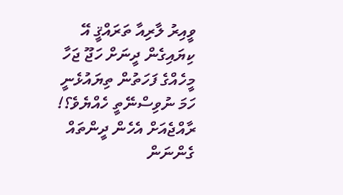ވީއިރު ލާރިއާ ތަރައްޤީ އޭ ކިޔައިގެން ދީނަށް ހަޖޫ ޖަހާ މީހެއްގެ ފަހަތުން ތިޔައުޅެނީ ހަމަ ނުވިސްނޭތީ ހެއްޔެވެ؟! ރާއްޖެއަށް އެހެން ދީންތައް ގެންނަން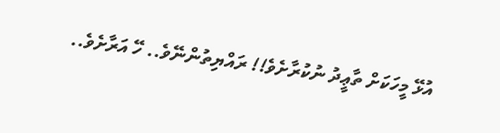އުޅޭ މީހަކަށް ތާޢީދު ނުކުރާށެވެ!! ރައްޔިތުންނޭވެ.. ހޭ އަރާށެވެ..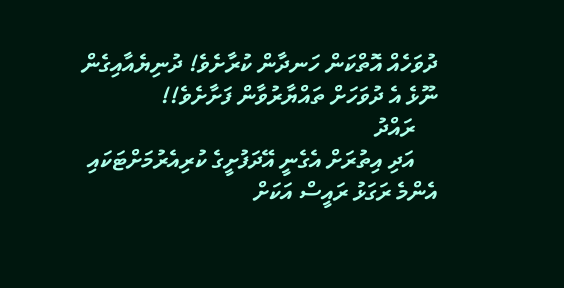ދުވަހެއް އޮތްކަން ހަނދާން ކުރާށެވެ! ދުނިޔެއާއިގެން ނޫޅެ އެ ދުވަހަށް ތައްޔާރުވާން ފަށާށެވެ!!
    ރައްދު
    އަދި އިތުރަށް އެގެނީ އޭދަފުށީގެ ކުރިއެރުމަށްޓަކައި އެންމެ ރަގަޅު ރައީސް އަކަށް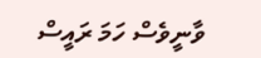ވާނީވެސް ހަމަ ރައީސް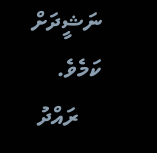ނަޝީދަށް ކަމެވެ.
    ރައްދު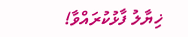ޚިޔާލު ފާޅުކުރައްވާ!